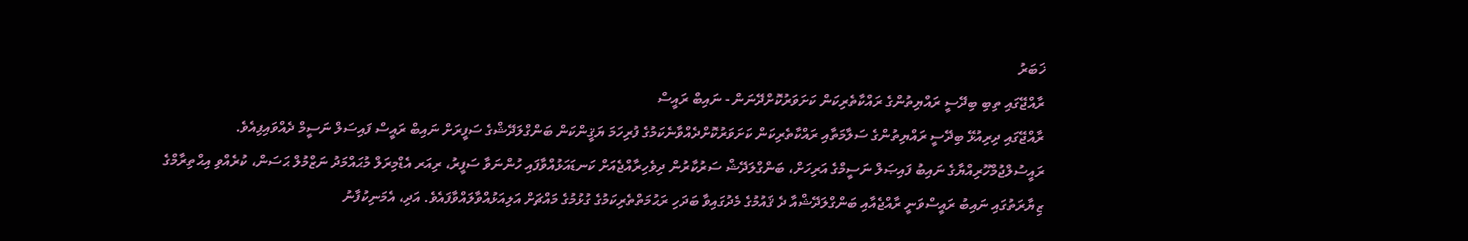ޚަބަރު
ރާއްޖޭގައި ތިބި ބިދޭސީ ރައްޔިތުންގެ ރައްކާތެރިކަން ކަށަވަރުކޮށްދޭނަން - ނައިބް ރައީސް
ރާއްޖޭގައި ދިރިއުޅޭ ބިދޭސީ ރައްޔިތުންގެ ސަލާމަތާއި ރައްކާތެރިކަން ކަށަވަރުކޮށްދެއްވާނެކަމުގެ ފުރިހަމަ ޔަޤީންކަން ބަންގްލަދޭޝްގެ ސަފީރަށް ނައިބް ރައީސް ފައިސަލް ނަސީމް ދެއްވައިފިއެވެ.
ރައީސުލްޖުމްހޫރިއްޔާގެ ނައިބު ފައިޞަލް ނަސީމްގެ އަރިހަށް، ބަންގްލަދޭޝް ސަރުކާރުން ދިވެހިރާއްޖެއަށް ކަނޑައަޅުއްވާފައި ހުންނަވާ ސަފީރު، ރިއަރ އެޑްމިރަލް މުޙައްމަދު ނަޒްމުލް ޙަސަން، ކުރެއްވި އިޙްތިރާމްގެ ޒިޔާރަތުގައި ނައިބު ރައީސްވަނީ ރާއްޖެއާއި ބަންގްލަދޭޝްއާ ދެ ޤައުމުގެ މެދުގައިވާ ބަދަހި ރަޙުމަތްތެރިކަމުގެ ގުޅުމުގެ މައްޗަށް އަލިއަޅުއްވާލައްވާފައެވެ. އަދި، އެމަނިކުފާނު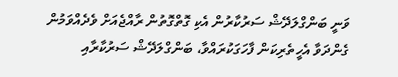ވަނީ ބަންގްލަދޭޝް ސަރުކާރުން އެކި ގޮތްގޮތުން ރާއްޖެއަށް ވެދެއްވަމުން ގެންދަވާ އެހީތެރިކަން ފާހަގަކުރައްވާ، ބަންގްލަދޭޝް ސަރުކާރާއި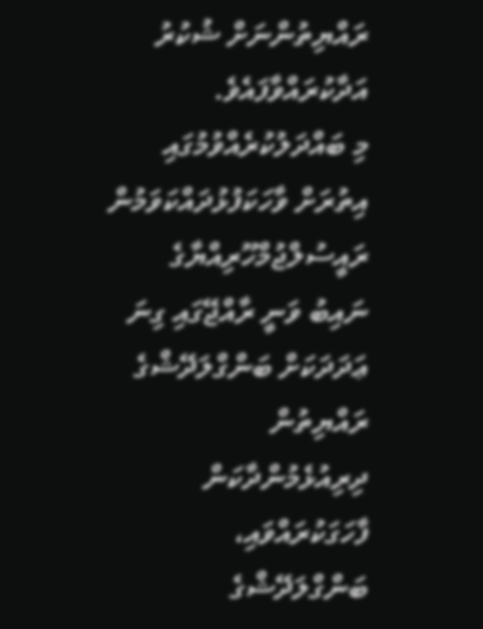ރައްޔިތުންނަށް ޝުކުރު އަދާކުރައްވާފައެވެ.
މި ބައްދަލުކުރެއްވުމުގައި އިތުރަށް ވާހަކަފުޅުދައްކަވަމުން ރައީސުލްޖުމްހޫރިއްޔާގެ ނައިބު ވަނީ ރާއްޖޭގައި ގިނަ ޢަދަދަކަށް ބަންގްލަދޭޝްގެ ރައްޔިތުން ދިރިއުޅެމުންދާކަން ފާހަގަކުރައްވައި، ބަންގްލަދޭޝްގެ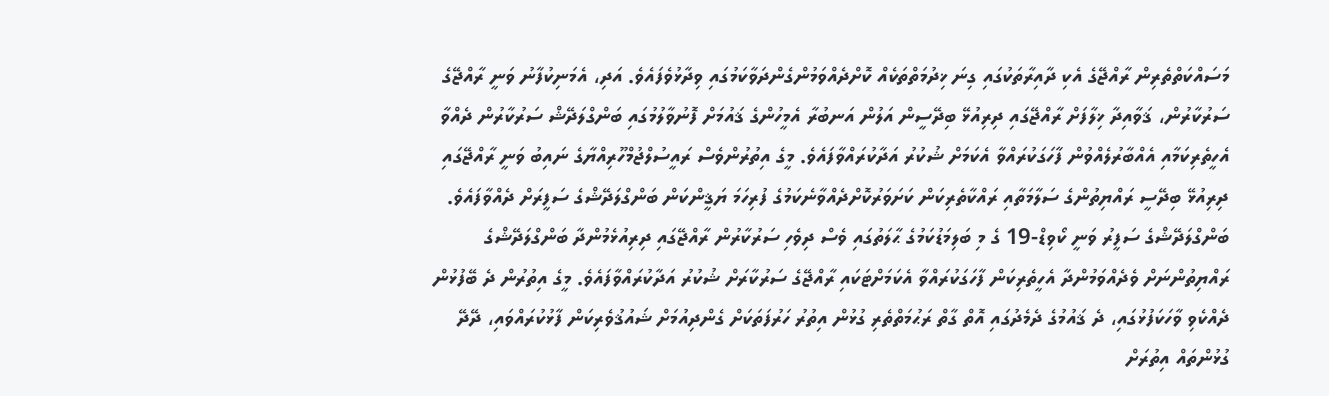މަސައްކަތްތެރިން ރާއްޖޭގެ އެކި ދާއިރާތަކުގައި ގިނަ ޚިދުމަތްތަކެއް ކޮށްދެއްވަމުންގެންދަވާކަމުގައި ވިދާޅުވެފައެވެ. އަދި، އެމަނިކުފާނު ވަނީ ރާއްޖޭގެ ސަރުކާރުން، ޤަވާއިދާ ޚިލާފަށް ރާއްޖޭގައި ދިރިއުޅޭ ބިދޭސީން އަލުން އަނބުރާ އެމީހުންގެ ޤައުމަށް ފޮނުވާލުމުގައި ބަންގްލަދޭޝް ސަރުކާރުން ދެއްވާ އެހީތެރިކަމާއި އެއްބާރުލެއްވުން ފާހަގަކުރައްވާ އެކަމަށް ޝުކުރު އަދާކުރައްވާފައެވެ. މީގެ އިތުރުންވެސް ރައީސުލްޖުމްހޫރިއްޔާގެ ނައިބު ވަނީ ރާއްޖޭގައި ދިރިއުޅޭ ބިދޭސީ ރައްޔިތުންގެ ސަލާމަތާއި ރައްކާތެރިކަން ކަށަވަރުކޮށްދެއްވާނެކަމުގެ ފުރިހަމަ ޔަޤީންކަން ބަންގްލަދޭޝްގެ ސަފީރަށް ދެއްވާފައެވެ.
ބަންގްލަދޭޝްގެ ސަފީރު ވަނީ ކޯވިޑް-19 ގެ މި ބަލިމަޑުކަމުގެ ޙާލަތުގައި ވެސް ދިވެހި ސަރުކާރުން ރާއްޖޭގައި ދިރިއުޅެމުންދާ ބަންގްލަދޭޝްގެ ރައްޔިތުންނަށް ވެދެއްވަމުންދާ އެހީތެރިކަން ފާހަގަކުރައްވާ އެކަމަށްޓަކައި ރާއްޖޭގެ ސަރުކާރަށް ޝުކުރު އަދާކުރައްވާފައެވެ. މީގެ އިތުރުން ދެ ބޭފުޅުން ދެއްކެވި ވާހަކަފުޅުގައި، ދެ ޤައުމުގެ ދެމެދުގައި އޮތް ގާތް ރަޙުމަތްތެރި ގުޅުން އިތުރު ހަރުފަތަކަށް ގެންދިއުމަށް ޝައުޤުވެރިކަން ފާޅުކުރައްވައި، ދޭދޭ ގުޅުންތައް އިތުރަށް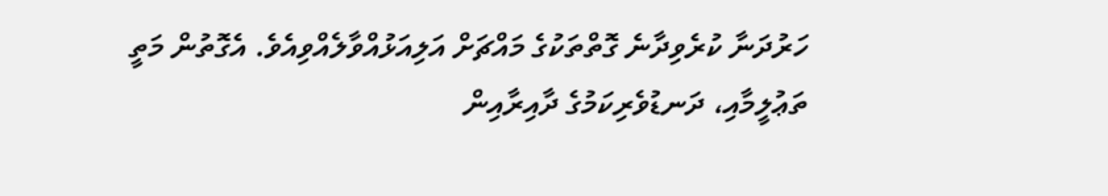ހަރުދަނާ ކުރެވިދާނެ ގޮތްތަކުގެ މައްޗަށް އަލިއަޅުއްވާލެއްވިއެވެ. އެގޮތުން މަތީ ތަޢުލީމާއި، ދަނޑުވެރިކަމުގެ ދާއިރާއިން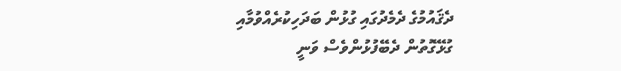ދެޤައުމުގެ ދެމެދުގައި ގުޅުން ބަދަހިކުރެއްވުމާއި ގުޅޭގޮތުން ދެބޭފުޅުންވެސް ވަނީ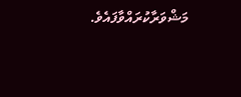މަޝްވަރާކުރައްވާފައެވެ.